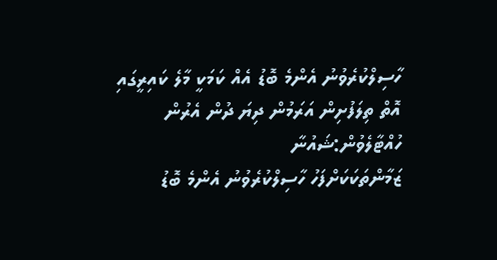ހާސިލްކުރެވުނު އެންމެ ބޮޑު އެއް ކަމަކީ މާލެ ކައިރީގައި އޮތް ތިލަފުށިން އަރަމުން ދިޔަ ދުން އެރުން ހުއްޓާލެވުން:ޝައުނާ
ޒަމާންތަކަކަށްފަހު ހާސިލްކުރެވުނު އެންމެ ބޮޑު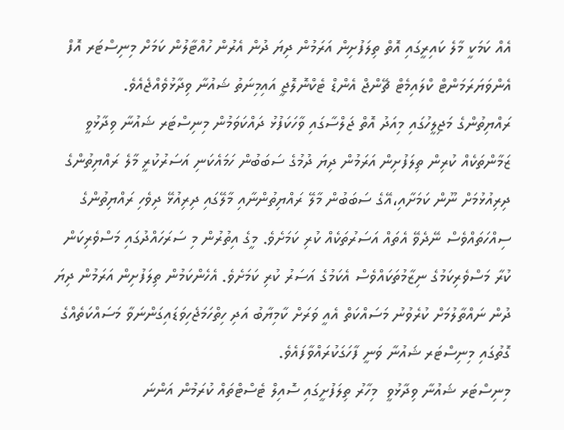އެއް ކަމަކީ މާލެ ކައިރީގައި އޮތް ތިލަފުށިން އަރަމުން ދިޔަ ދުން އެރުން ހުއްޓާލުން ކަމަށް މިނިސްޓަރ އޮފް އެންވަޔަރަމަންޓް ކްލައިމެޓް ޗޭންޖް އެންޑް ޓެކްނޮލޮޖީ އައިމިނަތު ޝައުނާ ވިދާޅުވެއްޖެއެވެ.
ރައްޔިތުންގެ މަޖިލީހުގައި މިއަދު އޮތް ޖަލްސާގައި ވާހަކަފުޅު ދައްކަވަމުން މިނިސްޓަރ ޝައުނާ ވިދާޅުވީ ޒަމާންތަކެއް ކުރިން ތިލަފުށިން އަރަމުން ދިޔަ ދުމުގެ ސަބަބުން ހަމައެކަނި އަސަރުކުރީ މާލެ ރައްޔިތުންގެ ދިރިއުޅުމަށް ނޫން ކަމަށާއި،އޭގެ ސަބަބުން މާލޭ ރައްޔިތުންނާއި މާލޭގައި ދިރިއުޅޭ ދިވެހި ރައްޔިތުންގެ ސިއްހަތައްވެސް ނޭދެވޭ އެތައް އަސަރުތަކެއް ކުރި ކަމަށެވެ. މީގެ އިތުރުން މި ސަރަހައްދުގައި މަސްވެރިކަން ކުރާ މަސްވެރިކަމުގެ ނިޒާމުތަކައްވެސް އެކަމުގެ އަސަރު ކުރި ކަމަށެވެ. އެހެންކަމުން ތިލަފުށިން އަރަމުން ދިޔަ ދުން ނައްތާލުމަށް ކުރެވުނު މަސައްކަތް އެއީ ވަރަށް ކާމިޔާބު އަދި ހިތްހަމަޖެހިވަޑައިގަންނަވާ މަސައްކަތެއްގެ ގޮތުގައި މިނިސްޓަރ ޝައުނާ ވަނީ ފާހަގަކުރައްވާފައެވެ.
މިނިސްޓަރ ޝައުނާ ވިދާޅުވީ  މިހާރު ތިލަފުށީގައި ސޮއިލް ޓެސްޓްތައް ކުރަމުން އަންނަ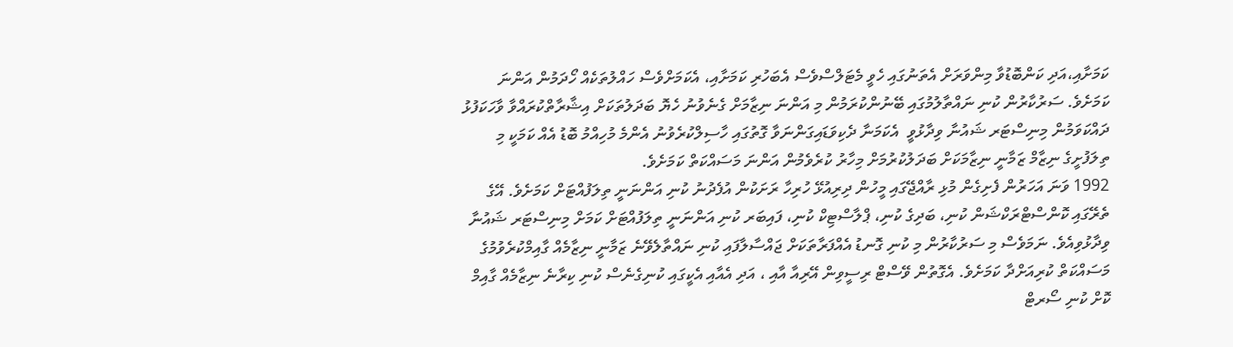ކަމަށާއި،އަދި ކަންބޮޑުވާ މިންވަރަށް އެތަނުގައި ހެވީ މެޓަލްސްވެސް އެބަހުރި ކަމަށާއި، އެކަމަށްވެސް ހައްލުތަކެއް ހޯދަމުން އަންނަ ކަމަށެވެ. ސަރުކާރުން ކުނި ނައްތާލުމުގައި ބޭނުންކުރަމުން މި އަންނަ ނިޒާމަށް ގެނެވުނު ހެޔޮ ބަދަލުތަކަށް އިޝާރާތްކުރައްވާ ވާހަކަފުޅު ދައްކަވަމުން މިނިސްޓަރ ޝައުނާ ވިދާޅުވީ  އެކަމަނާ ދެކިވަޑައިގަންނަވާ ގޮތުގައި ހާސިލްކުރެވުނު އެންމެ މުހިއްމު ބޮޑު އެއް ކަމަކީ މި ތިލަފުށީގެ ނިޒާމް ޒަމާނީ ނިޒާމަކަށް ބަދަލުކުރުމަށް މިހާރު ކުރެވެމުން އަންނަ މަސައްކަތް ކަމަށެވެ.
1992 ވަނަ އަހަރުން ފެށިގެން މުޅި ރާއްޖޭގައި މީހުން ދިރިއުޅޭ ހުރިހާ ރަށަކުން އުފެދުނު ކުނި އަންނަނީ ތިލަފުއްޓަށް ކަމަށެވެ. އޭގެ ތެރޭގައި ކޮންސްޓްރަކްޝަން ކުނި، ބަދިގެ ކުނި، ޕްލާސްޓިކް ކުނި، ފައިބަރ ކުނި އަންނަނީ ތިލަފުއްޓަށް ކަމަށް މިނިސްޓަރ ޝައުނާ ވިދާޅުވިއެވެ. ނަމަވެސް މި ސަރުކާރުން މި ކުނި ގޮނޑު އެއްފަރާތަކަށް ޖައްސާލާފައި ކުނި ނައްތާލެވޭނެ ޒަމާނީ ނިޒާމެއް ގާއިމްކުރެވުމުގެ މަސައްކަތް ކުރިއަށްދާ ކަމަށެވެ. އެގޮތުން ވޭސްޓް ރިސީވިން އޭރިއާ އާއި ، އަދި އެއާއި އެކީގައި ކުނިގެނެސް ކުނި ކިރާނެ ނިޒާމެއް ގާއިމް ކޮށް ކުނި ސޯރޓް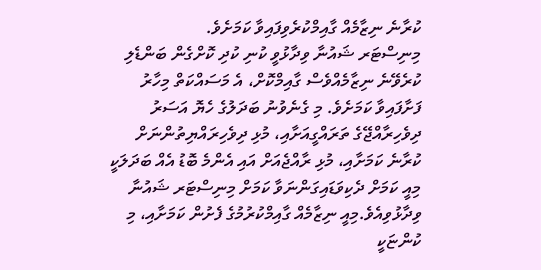ކުރާނެ ނިޒާމެއް ގާއިމްކުރެވިފައިވާ ކަމަށެވެ.
މިނިސްޓަރ ޝައުނާ ވިދާޅުވީ ކުނި ކުދި ކޮށްގެން ބަންޑެލި ކުރެވޭނެ ނިޒާމެއްވެސް ގާއިމްކޮށް، އެ މަސައްކަތް މިހާރު ފަށާފައިވާ ކަމަށެވެ. މި ގެނެވުނު ބަދަލުގެ ހެޔޮ އަސަރު ދިވެހިރާއްޖޭގެ ތަރައްގީއަށާއި، މުޅި ދިވެހިރައްޔިތުންނަށް ކުރާނެ ކަމަށާއި، މުޅި ރާއްޖެއަށް އައި އެންމެ ބޮޑު އެއް ބަދަލަކީ މިއީ ކަމަށް ދެކިވަޑައިގަންނަވާ ކަމަށް މިނިސްޓަރ ޝައުނާ ވިދާޅުވިއެވެ.މިއީ ނިޒާމެއް ގާއިމްކުރުމުގެ ފެށުން ކަމަށާއި، މި ކުންޏަކީ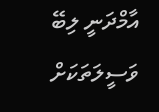އާމްދަނީ ލިބޭ ވަސީލަތަކަށް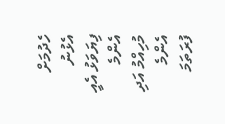ހެދުމަށް އެޅުނު ފިޔަވަޅު އެއީ އެންމެ މުހިއްމު އަދި އެންމެ ފުރަތަމަ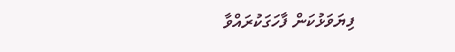ފިޔަވަޅުކަން ފާހަގަކުރައްވާ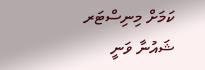ކަމަށް މިނިސްޓަރ ޝައުނާ ވަނީ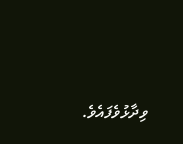ވިދާޅުވެފައެވެ.